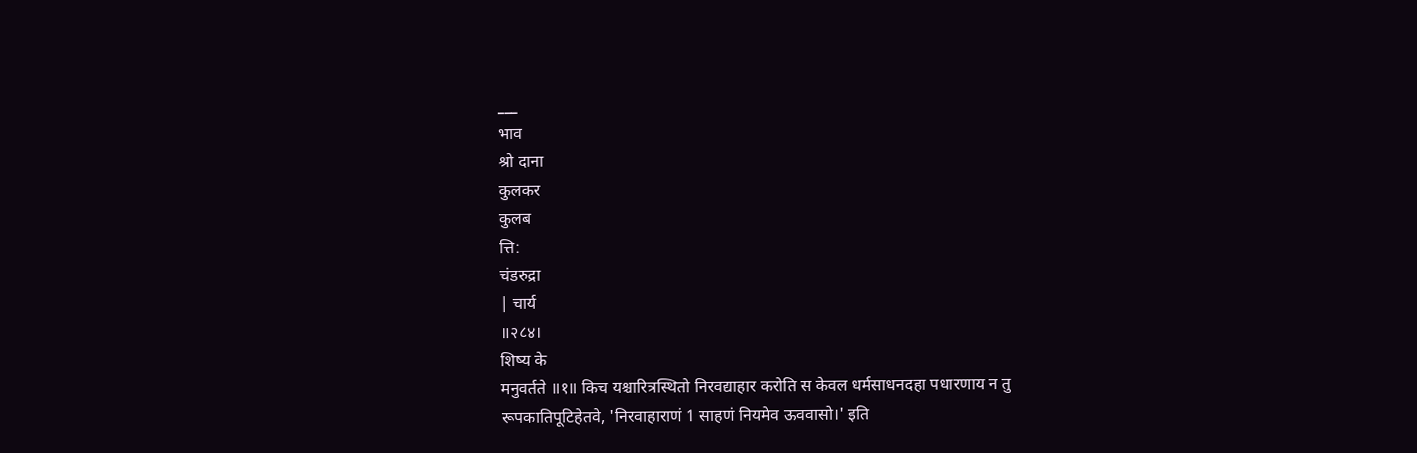___
भाव
श्रो दाना
कुलकर
कुलब
त्ति:
चंडरुद्रा
| चार्य
॥२८४।
शिष्य के
मनुवर्तते ॥१॥ किच यश्चारित्रस्थितो निरवद्याहार करोति स केवल धर्मसाधनदहा पधारणाय न तु रूपकातिपूटिहेतवे, 'निरवाहाराणं 1 साहणं नियमेव ऊववासो।' इति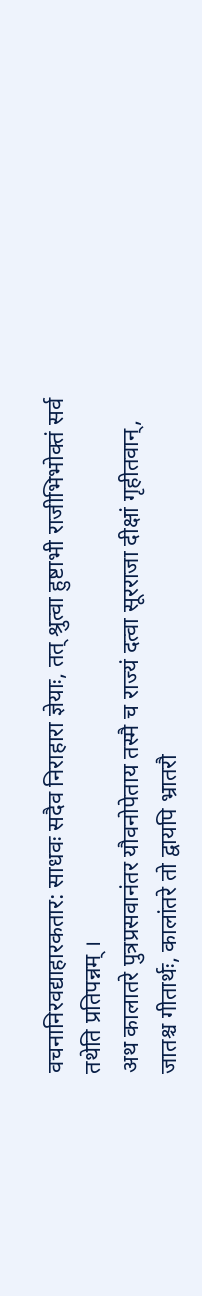वचनानिरवद्याहारकतार: साधवः सदैव निराहारा ज्ञेयाः, तत् श्रुत्वा हुष्टाभी राजीभिभोक्तं सर्व तथेति प्रतिपन्नम् ।
अथ कालातरे पुत्रप्रसवानंतर यौवनोपेताय तस्मै च राज्यं दत्वा सूरराजा दीक्षां गृहीतवान्, जातश्च गीतार्थः, कालांतरे तो द्वायपि भ्रातरौ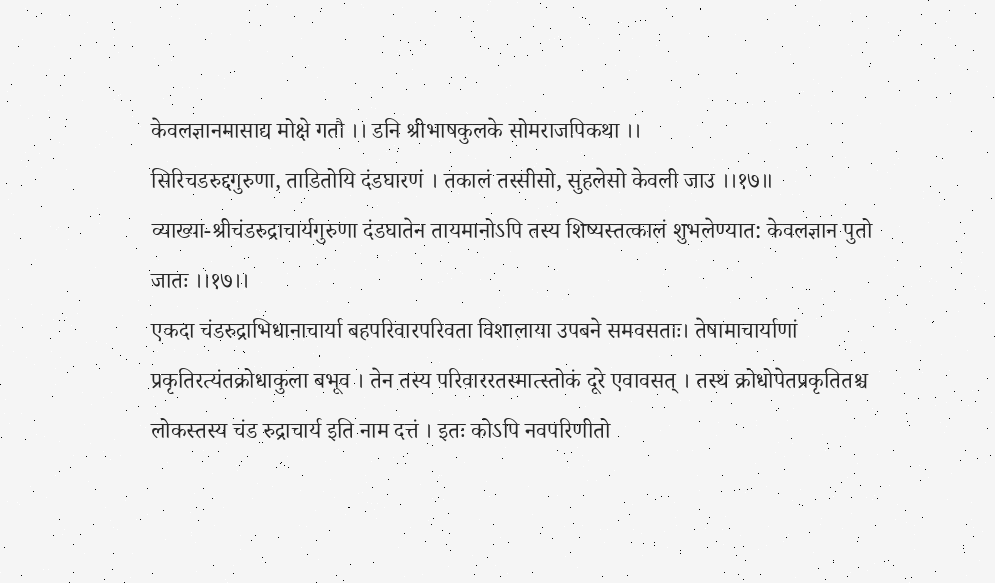केवलज्ञानमासाद्य मोक्षे गतौ ।। डनि श्रीभाषकुलके सोमराजपिकथा ।।
सिरिचडरुद्दगुरुणा, ताडितोयि दंडघारणं । तकालं तस्सीसो, सुहलेसो केवली जाउ ।।१७॥
व्याख्या-श्रीचंडरुद्राचार्यगुरुणा दंडघातेन तायमानोऽपि तस्य शिष्यस्तत्कालं शुभलेण्यात: केवलज्ञान पुतो जातः ।।१७।।
एकदा चंडरुद्राभिधानाचार्या बहपरिवारपरिवता विशालाया उपबने समवसताः। तेषामाचार्याणां प्रकृतिरत्यंतक्रोधाकुला बभूव । तेन तस्य परिवाररतस्मात्स्तोकं दूरे एवावसत् । तस्थ क्रोधोपेतप्रकृतितश्च लोकस्तस्य चंड रुद्राचार्य इति नाम दत्तं । इतः कोऽपि नवपरिणीतो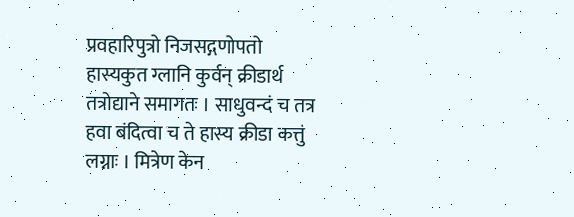प्रवहारिपुत्रो निजसद्गणोपतो हास्यकुत ग्लानि कुर्वन् क्रीडार्थ तत्रोद्याने समागतः । साधुवन्दं च तत्र हवा बंदित्वा च ते हास्य क्रीडा कत्तुं लग्नाः । मित्रेण केन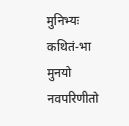मुनिभ्यः कथितं-भा मुनयो नवपरिणीतो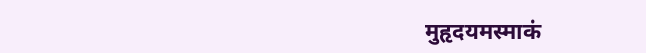मुहृदयमस्माकं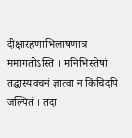दीक्षारहणाभिलाषणात्र ममागतोऽस्ति । मनिभिस्तेषां तद्धास्यवचनं ज्ञात्वा न किंचिदपि जल्पितं । तदा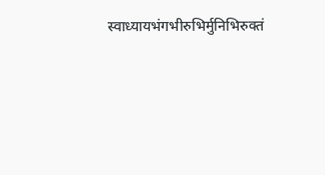स्वाध्यायभंगभीरुभिर्मुनिभिरुक्तं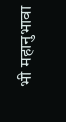भी महानुभावा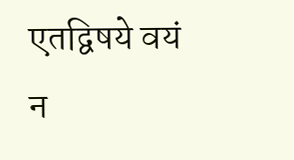एतद्विषये वयं न